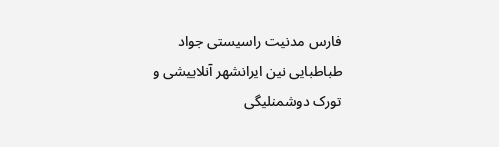فارس مدنیت راسیستی جواد طباطبایی نین ایرانشهر آنلاییشی و تورک دوشمنلیگی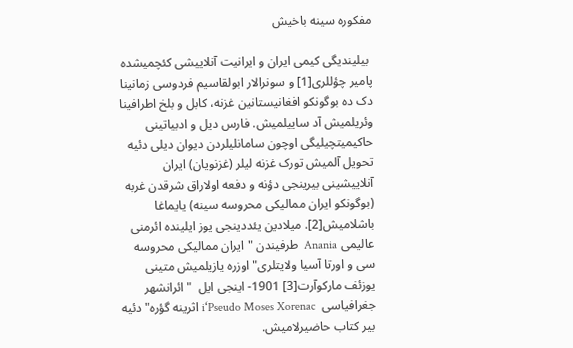مفکوره سینه باخیش

 بیلیندیگی کیمی ایران و ایرانیت آنلاییشی کئچمیشده پامیر چؤللری[1] و سونرالار ابولقاسیم فردوسی زمانینا دک ده بوگونکو افغانیستانین غزنه، کابل و بلخ اطرافینا وئریلمیش آد ساییلمیش. فارس دیل و ادبیاتینی حاکیمیتچیلیگی اوچون سامانلیلردن دیوان دیلی دئیه تحویل آلمیش تورک غزنه لیلر (غزنویان) ایران  آنلاییشینی بیرینجی دؤنه و دفعه اولاراق شرقدن غربه (بوگونکو ایران ممالیکی محروسه سینه) یایماغا باشلامیش[2]. میلادین یئددینجی یوز ایلینده ائرمنی عالیمی Anania  طرفیندن "ایران ممالیکی محروسه سی و اورتا آسیا ولایتلری" اوزره یازیلمیش متینی یوزئف مارکوآرت[3] 1901- اینجی ایل  "ائرانشهر جغرافیاسی  iʻPseudo Moses Xorenac اثرینه گؤره" دئیه بیر کتاب حاضیرلامیش.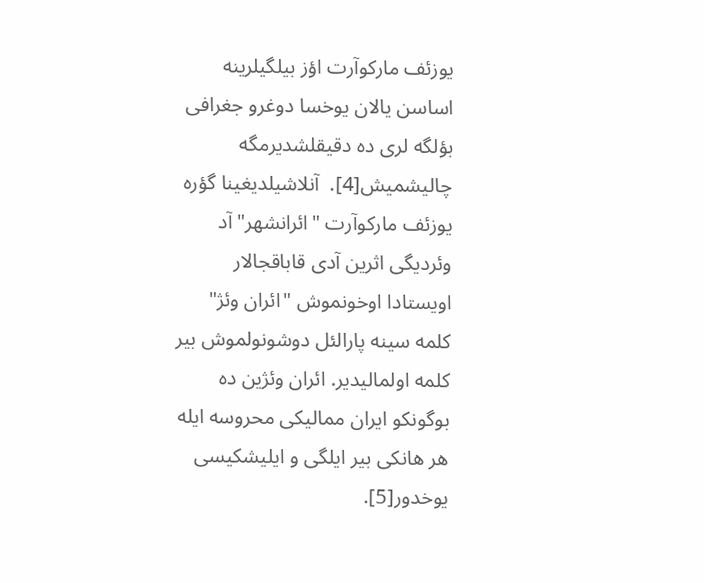یوزئف مارکوآرت اؤز بیلگیلرینه اساسن یالان یوخسا دوغرو جغرافی بؤلگه لری ده دقیقلشدیرمگه چالیشمیش[4].  آنلاشیلدیغینا گؤره یوزئف مارکوآرت "ائرانشهر" آد وئردیگی اثرین آدی قاباقجالار اویستادا اوخونموش "ائران وئژ" کلمه سینه پارالئل دوشونولموش بیر کلمه اولمالیدیر. ائران وئژین ده بوگونکو ایران ممالیکی محروسه ایله هر هانکی بیر ایلگی و ایلیشکیسی یوخدور[5].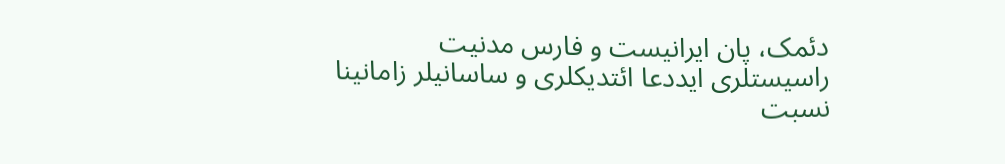دئمک، پان ایرانیست و فارس مدنیت راسیستلری ایددعا ائتدیکلری و ساسانیلر زامانینا نسبت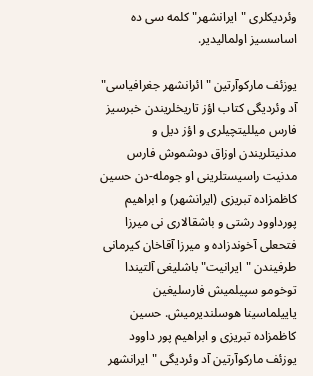وئردیکلری "ایرانشهر" کلمه سی ده اساسسیز اولمالیدیر.

یوزئف مارکوآرتین "ائرانشهر جغرافیاسی" آد وئردیگی کتاب اؤز تاریخلریندن خبرسیز فارس میللیتچیلری و اؤز دیل و مدنیتلریندن اوزاق دوشموش فارس مدنیت راسیستلرینی او جومله-دن حسین کاظمزاده تبریزی (ایرانشهر) و ابراهیم پورداوود رشتی و باشقالاری نی میرزا فتحعلی آخوندزاده و میرزا آقاخان کیرمانی طرفیندن "ایرانیت" باشلیغی آلتیندا توخومو سپیلمیش فارسلیغین  یاییلماسینا هوسلندیرمیش. حسین کاظمزاده تبریزی و ابراهیم پور داوود یوزئف مارکوآرتین آد وئردیگی "ایرانشهر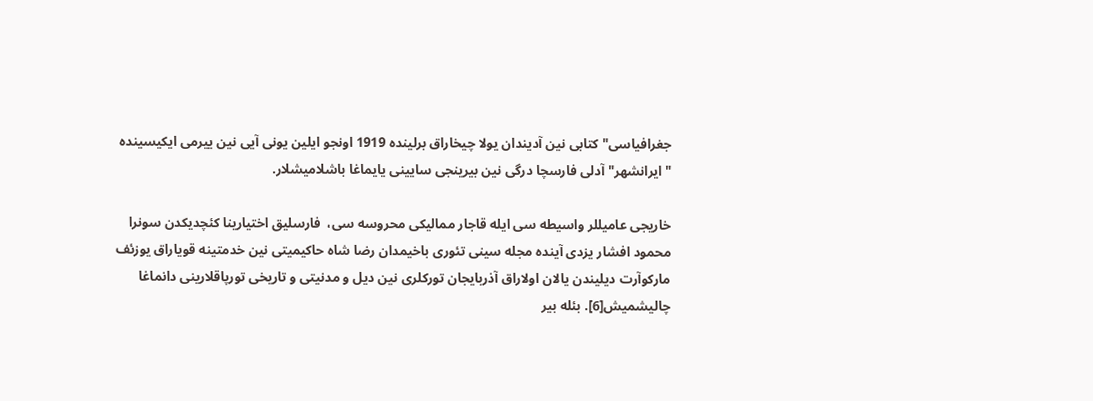جغرافیاسی" کتابی نین آدیندان یولا چیخاراق برلینده 1919 اونجو ایلین یونی آیی نین ییرمی ایکیسینده "ایرانشهر" آدلی فارسچا درگی نین بیرینجی سایینی یایماغا باشلامیشلار.

خاریجی عامیللر واسیطه سی ایله قاجار ممالیکی محروسه سی،  فارسلیق اختیارینا کئچدیکدن سونرا محمود افشار یزدی آینده مجله سینی تئوری باخیمدان رضا شاه حاکیمیتی نین خدمتینه قویاراق یوزئف مارکوآرت دیلیندن یالان اولاراق آذربایجان تورکلری نین دیل و مدنیتی و تاریخی تورپاقلارینی دانماغا چالیشمیش[6]. بئله بیر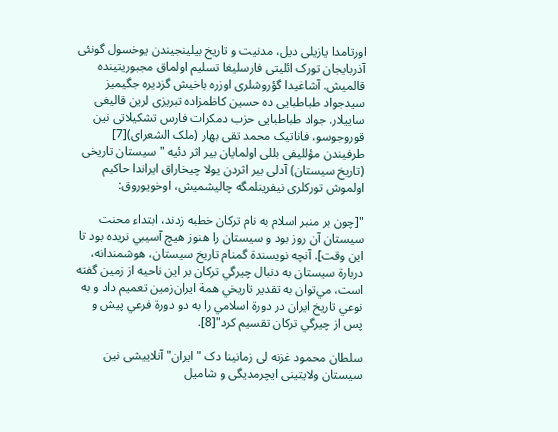اورتامدا یازیلی دیل، مدنیت و تاریخ بیلینجیندن یوخسول گونئی آذربایجان تورک ائلیتی فارسلیغا تسلیم اولماق مجبوریتینده قالمیش. آشاغیدا گؤروشلری اوزره باخیش گزدیره جگیمیز سیدجواد طباطبایی ده حسین کاظمزاده تبریزی لرین قالیغی ساییلار. جواد طباطبایی حزب دمکرات فارس تشکیلاتی نین قوروجوسو، فاناتیک محمد تقی بهار (ملک الشعرای)[7] طرفیندن مؤللیفی بللی اولمایان بیر اثر دئیه "سیستان تاریخی (تاریخ سیستان) آدلی بیر اثردن یولا چیخاراق ایراندا حاکیم اولموش تورکلری نیفرینلمگه چالیشمیش، اوخویوروق:

"[چون بر منبر اسلام به نام تركان خطبه زدند، ابتداء محنت سيستان آن روز بود و سيستان را هنوز هيچ آسيبي نريده بود تا اين وقت]. آنچه نويسندة گمنام تاريخ سيستان، هوشمندانه، دربارة سيستان به دنبال چيرگي تركان بر اين ناحيه از زمين گفته است، مي‌توان به تقدير تاريخي همة ايران‌زمين تعميم داد و به نوعي تاريخ ايران در دورة اسلامي را به دو دورة فرعي پيش و پس از چيرگي تركان تقسيم كرد"[8].

سلطان محمود غزنه لی زمانینا دک "ایران" آنلاییشی نین سیستان ولایتینی ایچرمدیگی و شامیل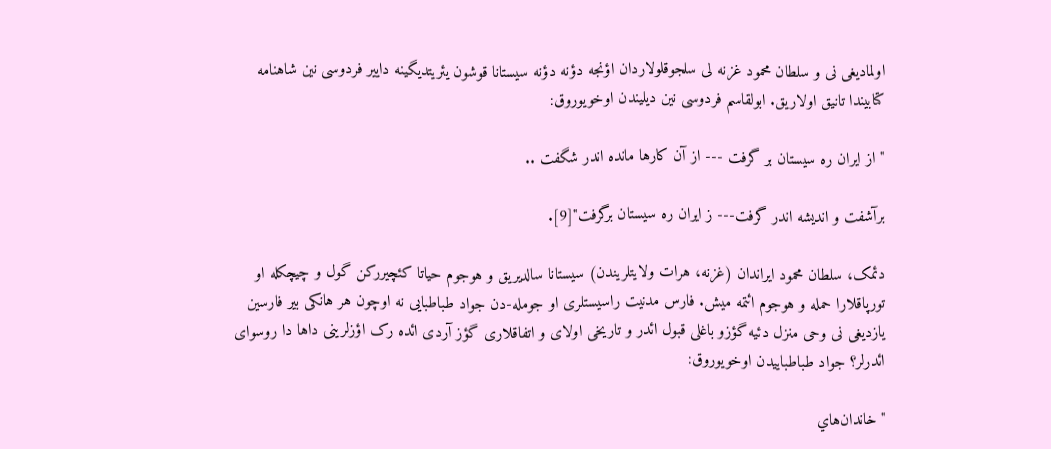اولمادیغی نی و سلطان محمود غزنه لی سلجوقلولاردان اؤنجه دؤنه دؤنه سیستانا قوشون یئریتدیگینه داییر فردوسی نین شاهنامه کتابیندا تانیق اولاریق. ابولقاسم فردوسی نین دیلیندن اوخویوروق:

" از ايران ره سيستان بر گرفت --- از آن كارها مانده اندر شگفت ..

برآشفت و انديشه اندر گرفت--- ز ايران ره سيستان برگرفت"[9].

دئمک، سلطان محمود ایراندان (غزنه، هرات ولایتلریندن) سیستانا سالدیریق و هوجوم حیاتا کئچیررکن گول و چیچکله او تورپاقلارا حمله و هوجوم ائتمه میش. فارس مدنیت راسیستلری او جومله-دن جواد طباطبایی نه اوچون هر هانکی بیر فارسین یازدیغی نی وحی منزل دئیه گؤزو باغلی قبول ائدر و تاریخی اولای و اتفاقلاری گؤز آردی ائده رک اؤزلرینی داها دا روسوای ائدرلر؟ جواد طباطباییدن اوخویوروق:

"خاندان‌هاي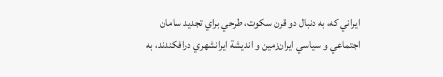ايراني كه، به دنبال دو قرن سكوت، طرحي براي تجديد سامان اجتماعي و سياسي ايران‌زمين و انديشة ايرانشهري درافكندند، به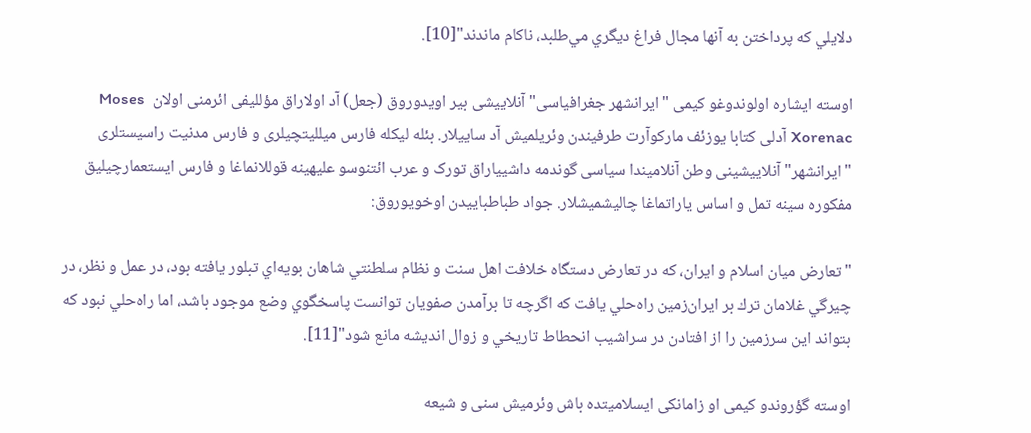دلايلي كه پرداختن به آنها مجال فراغ ديگري مي‌طلبد، ناكام ماندند"[10].

اوسته ایشاره اولوندوغو کیمی "ایرانشهر جغرافیاسی" آنلاییشی بیر اویدوروق (جعل) آد اولاراق مؤللیفی ائرمنی اولان  Moses Xorenac آدلی کتابا یوزئف مارکوآرت طرفیندن وئریلمیش آد ساییلار. بئله لیکله فارس میللیتچیلری و فارس مدنیت راسیستلری "ایرانشهر" آنلاییشینی وطن آنلامیندا سیاسی گوندمه داشییاراق تورک و عرب ائتنوسو علیهینه قوللانماغا و فارس ایستعمارچیلیق مفکوره سینه تمل و اساس یاراتماغا چالیشمیشلار. جواد طباطباییدن اوخویوروق:

"تعارض ميان اسلام و ايران، كه در تعارض دستگاه خلافت اهل سنت و نظام سلطنتي شاهان بويه‌اي تبلور يافته بود، در عمل و نظر، در چيرگي غلامان ترك بر ايران‌زمين راه‌حلي يافت كه اگرچه تا برآمدن صفويان توانست پاسخگوي وضع موجود باشد، اما راه‌حلي نبود كه بتواند اين سرزمين را از افتادن در سراشيب انحطاط تاريخي و زوال انديشه مانع شود"[11].

اوسته گؤروندو کیمی او زامانکی ایسلامیتده باش وئرمیش سنی و شیعه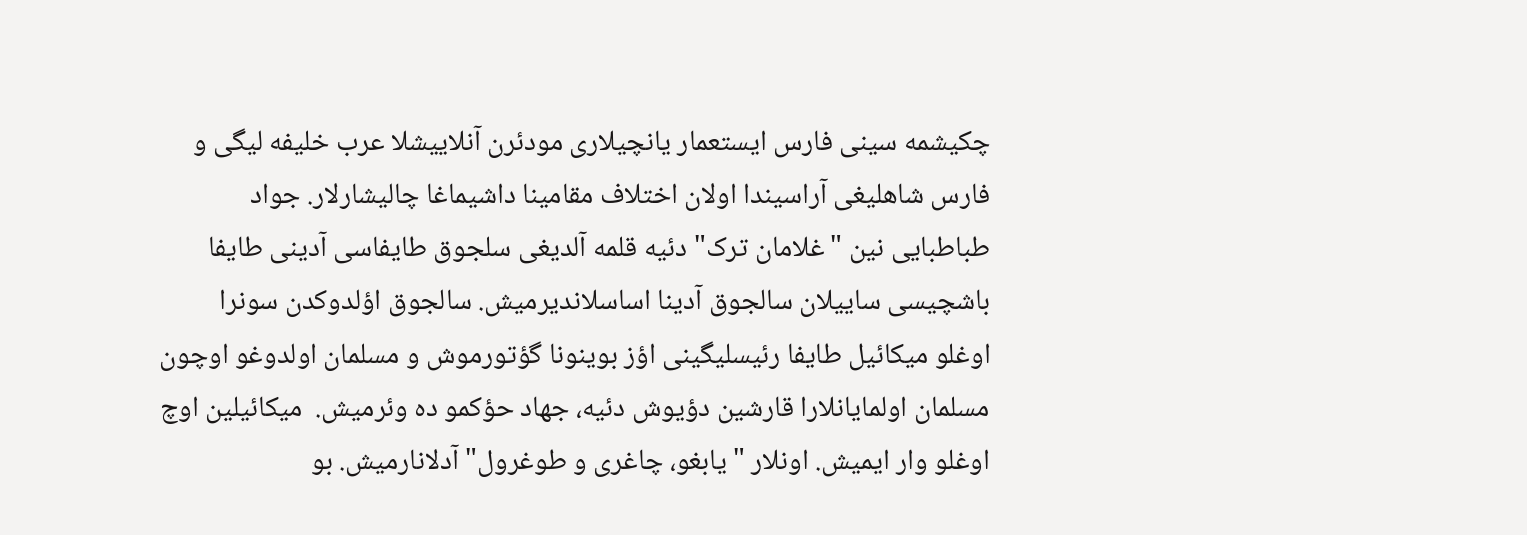چکیشمه سینی فارس ایستعمار یانچیلاری مودئرن آنلاییشلا عرب خلیفه لیگی و فارس شاهلیغی آراسیندا اولان اختلاف مقامینا داشیماغا چالیشارلار. جواد طباطبایی نین "غلامان ترک" دئیه قلمه آلدیغی سلجوق طایفاسی آدینی طایفا باشچیسی ساییلان سالجوق آدینا اساسلاندیرمیش. سالجوق اؤلدوکدن سونرا اوغلو میکائیل طایفا رئیسلیگینی اؤز بوینونا گؤتورموش و مسلمان اولدوغو اوچون مسلمان اولمایانلارا قارشین دؤیوش دئیه، جهاد حؤکمو ده وئرمیش.  میکائیلین اوچ اوغلو وار ایمیش. اونلار "یابغو، چاغری و طوغرول" آدلانارمیش. بو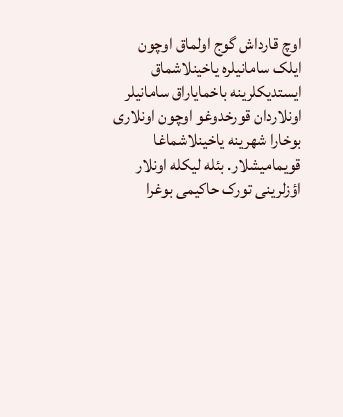اوچ قارداش گوج اولماق اوچون ایلک سامانیلره یاخینلاشماق ایستدیکلرینه باخمایاراق سامانیلر اونلاردان قورخدوغو اوچون اونلاری بوخارا شهرینه یاخینلاشماغا قویمامیشلار. بئله لیکله اونلار اؤزلرینی تورک حاکیمی بوغرا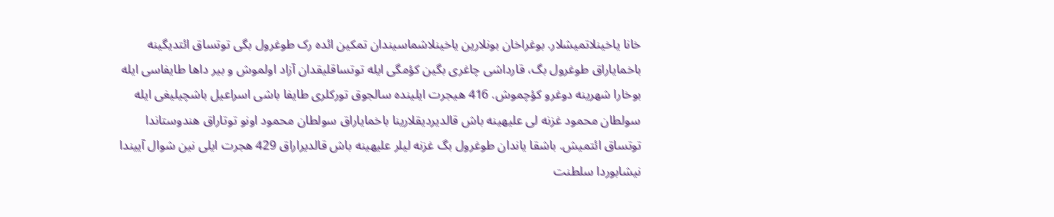خانا یاخینلاتمیشلار. بوغراخان بونلارین یاخینلاشماسیندان تمکین ائده رک طوغرول بگی توتساق ائتدیگینه باخمایاراق طوغرول بگ، قارداشی چاغری بگین کؤمگی ایله توتساقلیقدان آزاد اولموش و بیر داها طایفاسی ایله بوخارا شهرینه دوغرو کؤچموش. 416 هیجرت ایلینده سالجوق تورکلری طایفا باشی اسراعیل باشچیلیغی ایله سولطان محمود غزنه لی علیهینه باش قالدیردیقلارینا باخمایاراق سولطان محمود اونو توتاراق هندوستاندا توتساق ائتمیش. باشقا یاندان طوغرول بگ غزنه لیلر علیهینه باش قالدیراراق 429 هجرت ایلی نین شوال آییندا نیشابوردا سلطنت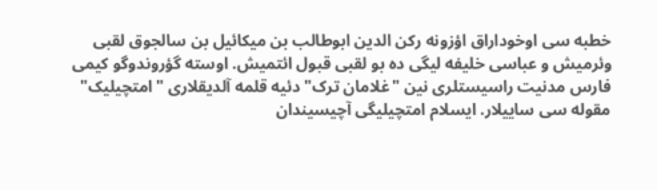خطبه سی اوخوداراق اؤزونه رکن الدین ابوطالب بن میکائیل بن سالجوق لقبی وئرمیش و عباسی خلیفه لیگی ده بو لقبی قبول ائتمیش. اوسته گؤروندوگو کیمی فارس مدنیت راسیستلری نین "غلامان ترک" دئیه قلمه آلدیقلاری "امتچیلیک" مقوله سی ساییلار. ایسلام امتچیلیگی آچیسیندان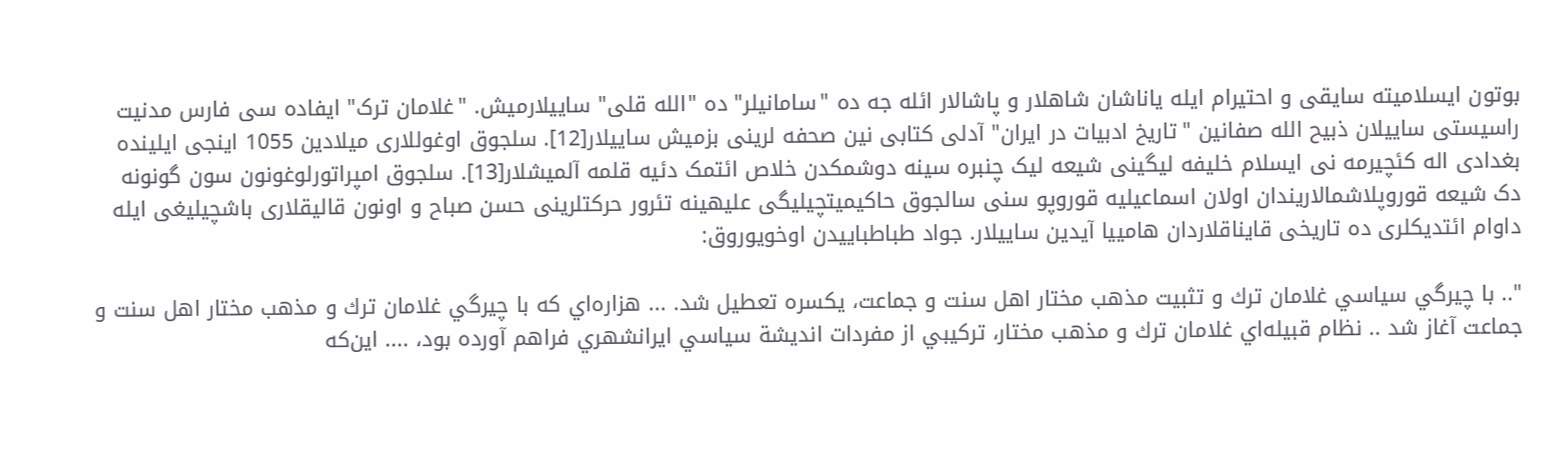بوتون ایسلامیته سایقی و احتیرام ایله یاناشان شاهلار و پاشالار ائله جه ده "سامانیلر" ده "الله قلی" ساییلارمیش. "غلامان ترک" ایفاده سی فارس مدنیت راسیستی ساییلان ذبیح الله صفانین "تاریخ ادبیات در ایران" آدلی کتابی نین صحفه لرینی بزمیش ساییلار[12]. سلجوق اوغوللاری میلادین 1055 اینجی ایلینده بغدادی اله کئچیرمه نی ایسلام خلیفه لیگینی شیعه لیک چنبره سینه دوشمکدن خلاص ائتمک دئیه قلمه آلمیشلار[13]. سلجوق امپراتورلوغونون سون گونونه دک شیعه قوروپلاشمالاریندان اولان اسماعیلیه قوروپو سنی سالجوق حاکیمیتچیلیگی علیهینه تئرور حرکتلرینی حسن صباح و اونون قالیقلاری باشچیلیغی ایله داوام ائتدیکلری ده تاریخی قایناقلاردان هامییا آیدین ساییلار. جواد طباطباییدن اوخویوروق:

".. با چيرگي سياسي غلامان ترك و تثبيت مذهب مختار اهل سنت و جماعت، يكسره تعطيل شد. ... هزاره‌اي كه با چيرگي غلامان ترك و مذهب مختار اهل سنت و جماعت آغاز شد .. نظام قبيله‌اي غلامان ترك و مذهب مختار، تركيبي از مفردات انديشة سياسي ايرانشهري فراهم آورده بود، .... اين‌كه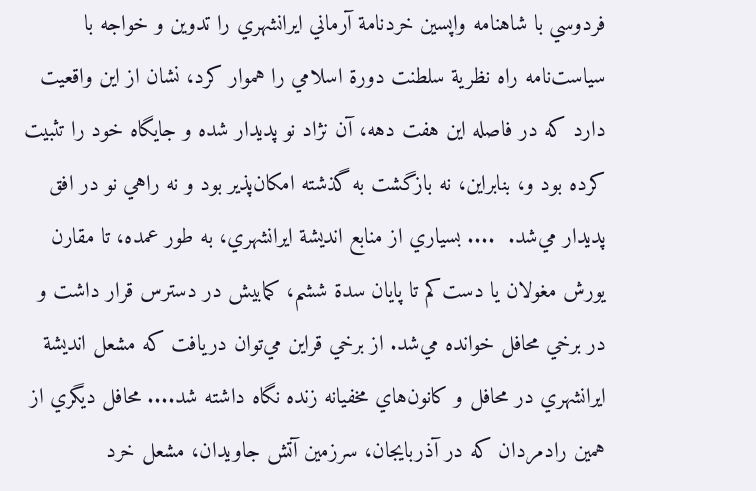فردوسي با شاهنامه واپسين خردنامة آرماني ايرانشهري را تدوين و خواجه با سياست‌نامه راه نظرية سلطنت دورة اسلامي را هموار كرد، نشان از اين واقعيت دارد كه در فاصله اين هفت دهه، آن نژاد نو پديدار شده و جايگاه خود را تثبيت كرده بود و، بنابراين، نه بازگشت به گذشته امكان‌پذير بود و نه راهي نو در افق پديدار مي‌شد.  .... بسياري از منابع انديشة ايرانشهري، به طور عمده، تا مقارن يورش مغولان يا دست‌كم تا پايان سدة ششم، كمابيش در دسترس قرار داشت و در برخي محافل خوانده مي‌شد. از برخي قراين مي‌توان دريافت كه مشعل انديشة ايرانشهري در محافل و كانون‌هاي مخفيانه زنده نگاه داشته شد.... محافل ديگري از همين رادمردان كه در آذربايجان، سرزمين آتش جاويدان، مشعل خرد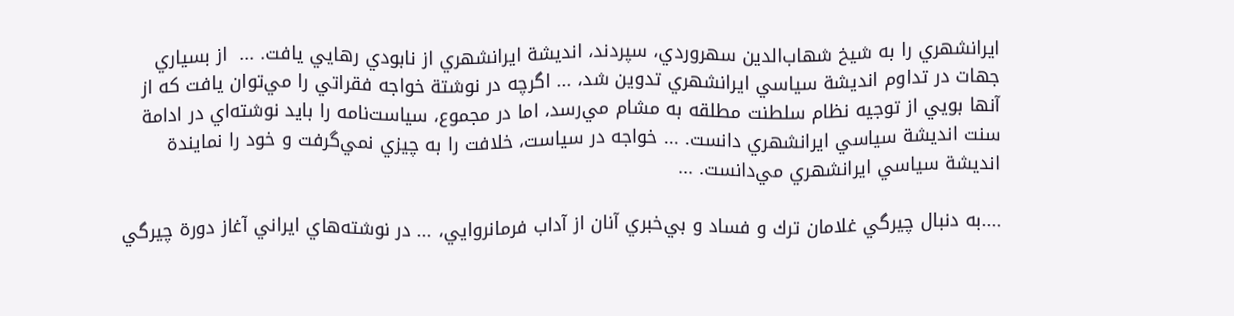ايرانشهري را به شيخ شهاب‌الدين سهروردي، سپردند، انديشة ايرانشهري از نابودي رهايي يافت. ...  از بسياري جهات در تداوم انديشة سياسي ايرانشهري تدوين شد، ... اگرچه در نوشتة خواجه فقراتي را مي‌توان يافت كه از آنها بويي از توجيه نظام سلطنت مطلقه به مشام مي‌رسد، اما در مجموع، سياست‌نامه را بايد نوشته‌اي در ادامة سنت انديشة سياسي ايرانشهري دانست. ... خواجه در سياست، خلافت را به چيزي نمي‌گرفت و خود را نمايندة انديشة سياسي ايرانشهري مي‌دانست. ...

....به دنبال چيرگي غلامان ترك و فساد و بي‌خبري آنان از آداب فرمانروايي، ... در نوشته‌هاي ايراني آغاز دورة چيرگي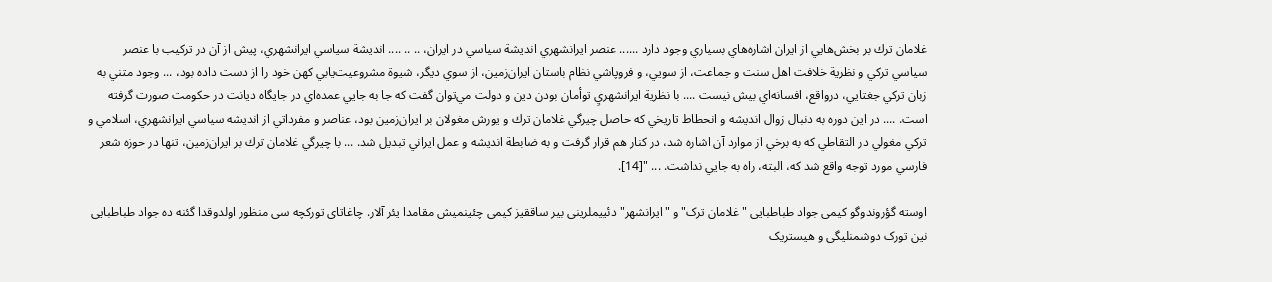غلامان ترك بر بخش‌هايي از ايران اشاره‌هاي بسياري وجود دارد ...... عنصر ايرانشهري انديشة سياسي در ايران، .. .. .... انديشة سياسي ايرانشهري، پيش از آن در تركيب با عنصر سياسي تركي و نظرية خلافت اهل سنت و جماعت، از سويي، و فروپاشي نظام باستان ايران‌زمين، از سوي ديگر، شيوة مشروعيت‌يابي كهن خود را از دست داده بود، ... وجود متني به زبان تركي جغتايي، درواقع، افسانه‌اي بيش نيست .... با نظرية ايرانشهريِ توأمان بودن دين و دولت مي‌توان گفت كه جا به جايي عمده‌اي در جايگاه ديانت در حكومت صورت گرفته است. .... در اين دوره به دنبال زوال انديشه و انحطاط تاريخي كه حاصل چيرگي غلامان ترك و يورش مغولان بر ايران‌زمين بود، عناصر و مفرداتي از انديشه سياسي ايرانشهري، اسلامي و تركي مغولي در التقاطي كه به برخي از موارد آن اشاره شد، در كنار هم قرار گرفت و به ضابطة انديشه و عمل ايراني تبديل شد. ... با چيرگي غلامان ترك بر ايران‌زمين، تنها در حوزه شعر فارسي مورد توجه واقع شد كه، البته، راه به جايي نداشت. ... "[14].

اوسته گؤروندوگو کیمی جواد طباطبایی "غلامان ترک" و "ایرانشهر" دئییملرینی بیر ساققیز کیمی چئینمیش مقامدا یئر آلار. چاغاتای تورکچه سی منظور اولدوقدا گئنه ده جواد طباطبایی نین تورک دوشمنلیگی و هیستریک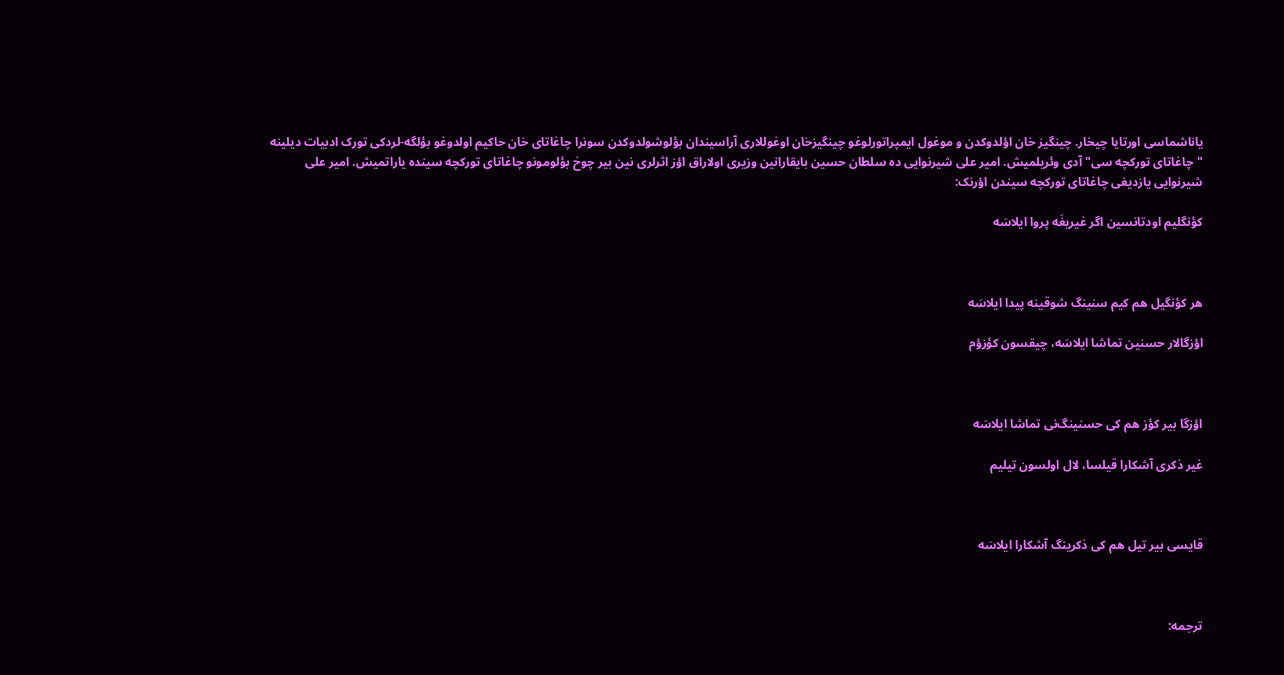یاناشماسی اورتایا چیخار. چینگیز خان اؤلدوکدن و موغول ایمپراتورلوغو چینگیزخان اوغوللاری آراسیندان بؤلوشولدوکدن سونرا چاغاتای خان حاکیم اولدوغو بؤلگه-لردکی تورک ادبیات دیلینه "چاغاتای تورکچه سی" آدی وئریلمیش. امیر علی شیرنوایی ده سلطان حسین بایقارانین وزیری اولاراق اؤز اثرلری نین بیر چوخ بؤلومونو چاغاتای تورکچه سینده یاراتمیش. امیر علی شیرنوایی یازدیغی چاغاتای تورکچه سیندن اؤرنک:

کؤنگلیم اودتانسین اگر غیریغَه پروا ایلاسَه



هر کؤنگیل هم کیم سنینگ شوقینه پیدا ایلاسَه

اؤزگالار حسنین تماشا ایلاسَه، چیقسون کؤزؤم



اؤزگا بیر کؤز هم کی حسنینگ‌نی تماشا ایلاسَه

غیر ذکری آشکارا قیلسا، لال اولسون تیلیم



قایسی بیر تیل هم کی ذکرینگ آشکارا ایلاسَه



ترجمه: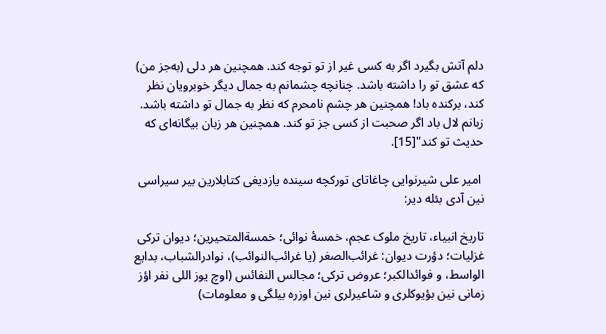دلم آتش بگیرد اگر به کسی غیر از تو توجه کند. همچنین هر دلی (به‌جز من) که عشق تو را داشته باشد. چنانچه چشمانم به جمال دیگر خوبرویان نظر کند، برکنده باد! همچنین هر چشم نامحرم که نظر به جمال تو داشته باشد. زبانم لال باد اگر صحبت از کسی جز تو کند. همچنین هر زبان بیگانه‌ای که حدیث تو کند"[15].

 امیر علی شیرنوایی چاغاتای تورکچه سینده یازدیغی کتابلارین بیر سیراسی نین آدی بئله دیر:

تاریخ انبیاء، تاریخ ملوک عجم، خمسهٔ نوائی؛ خمسةالمتحیرین؛ دیوان ترکی غزلیات؛ دؤرت دیوان: غرائب‌الصغر (یا غرائب‌النوائب)، نوادرالشباب، بدایع الواسط، و فوائدالکبر؛ عروض ترکی؛ مجالس النفائس (اوچ یوز اللی نفر اؤز زمانی نین بؤیوکلری و شاعیرلری نین اوزره بیلگی و معلومات)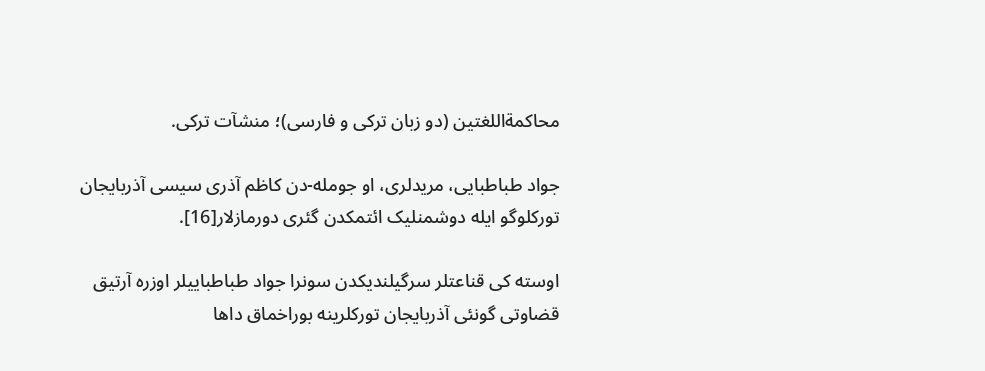محاکمةاللغتین (دو زبان ترکی و فارسی)؛ منشآت ترکی.

جواد طباطبایی، مریدلری، او جومله-دن کاظم آذری سیسی آذربایجان تورکلوگو ایله دوشمنلیک ائتمکدن گئری دورمازلار[16].

اوسته کی قناعتلر سرگیلندیکدن سونرا جواد طباطباییلر اوزره آرتیق قضاوتی گونئی آذربایجان تورکلرینه بوراخماق داها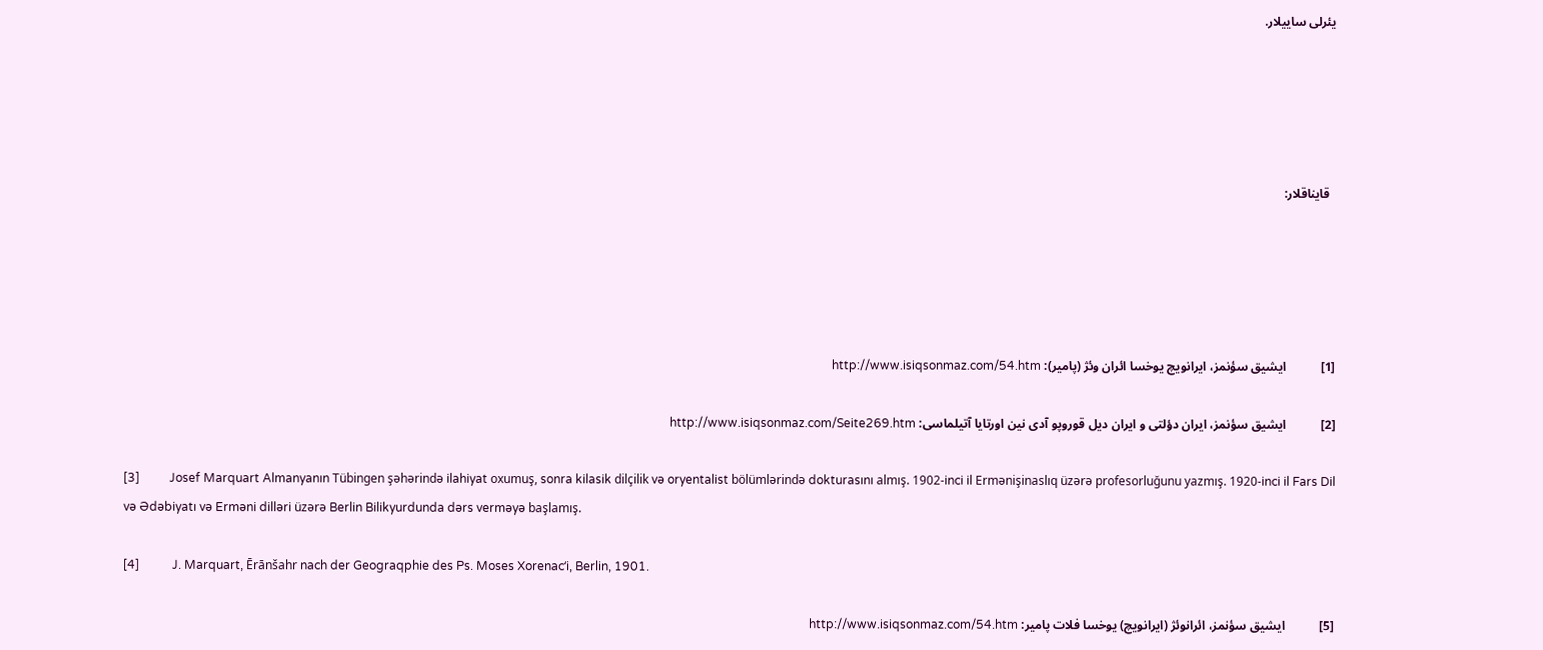یئرلی ساییلار.





  قایناقلار:





[1]           ایشیق سؤنمز، ایرانویچ یوخسا ائران وئژ (پامیر): http://www.isiqsonmaz.com/54.htm

[2]           ایشیق سؤنمز، ایران دؤلتی و ایران دیل قوروپو آدی نین اورتایا آتیلماسی: http://www.isiqsonmaz.com/Seite269.htm

[3]          Josef Marquart Almanyanın Tübingen şəhərində ilahiyat oxumuş, sonra kilasik dilçilik və oryentalist bölümlərində dokturasını almış. 1902-inci il Ermənişinaslıq üzərə profesorluğunu yazmış. 1920-inci il Fars Dil və Ədəbiyatı və Erməni dilləri üzərə Berlin Bilikyurdunda dərs verməyə başlamış.

[4]           J. Marquart, Ērānšahr nach der Geograqphie des Ps. Moses Xorenacʻi, Berlin, 1901.

[5]           ایشیق سؤنمز، ائرانوئژ (ایرانویچ) یوخسا فلات پامیر: http://www.isiqsonmaz.com/54.htm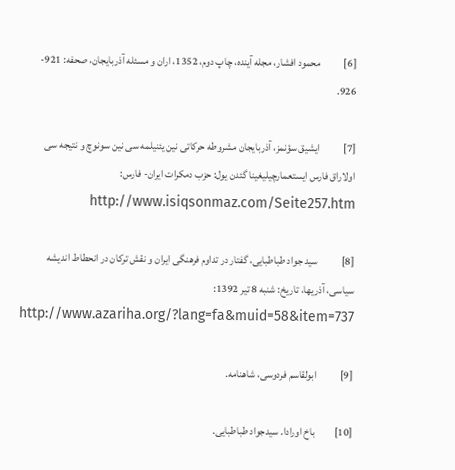[6]           محمود افشار، مجله آینده، چاپ دوم، 1352، اران و مسئله آذربایجان، صحفه: 921- 926.

[7]           ایشیق سؤنمز، آذربایجان مشروطه حرکاتی نین یئنیلمه سی نین سونوچ و نتیجه سی اولاراق فارس ایستعمارچیلیغینا گئدن یول: حزب دمکرات ایران- فارس: http://www.isiqsonmaz.com/Seite257.htm

[8]           سید جواد طباطبایی، گفتار در تداوم فرهنگی ایران و نقش ترکان در انحطاط اندیشه سیاسی، آذریها، تاریخ: شنبه 8 تیر 1392: http://www.azariha.org/?lang=fa&muid=58&item=737

[9]           ابولقاسم فردوسی، شاهنامه.

[10]         باخ اورادا. سیدجواد طباطبایی.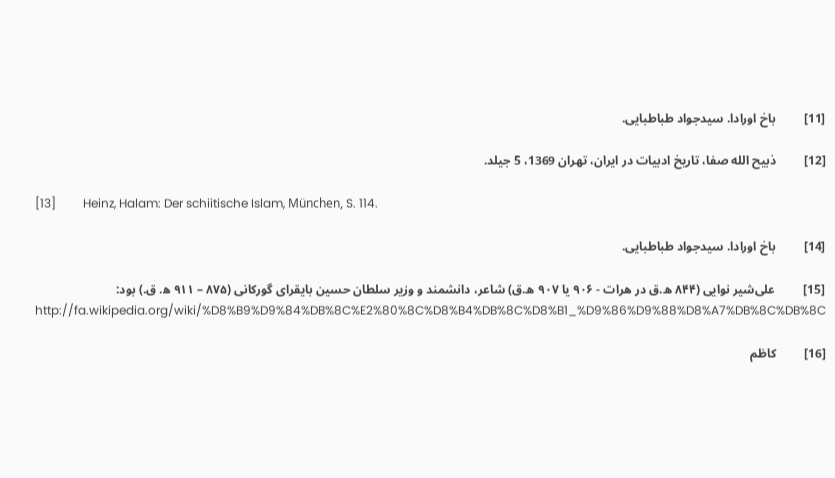[11]         باخ اورادا. سیدجواد طباطبایی.

[12]         ذبیح الله صفا، تاریخ ادبیات در ایران، تهران 1369، 5 جیلد.

[13]         Heinz, Halam: Der schiitische Islam, München, S. 114.

[14]         باخ اورادا. سیدجواد طباطبایی.

[15]         علی‌شیر نوایی (۸۴۴ ه.ق در هرات - ۹۰۶ یا ۹۰۷ ه.ق) شاعر، دانشمند و وزیر سلطان حسین بایقرای گورکانی (۸۷۵ – ۹۱۱ ه‍. ق.) بود: http://fa.wikipedia.org/wiki/%D8%B9%D9%84%DB%8C%E2%80%8C%D8%B4%DB%8C%D8%B1_%D9%86%D9%88%D8%A7%DB%8C%DB%8C

[16]         کاظم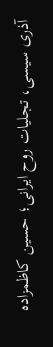آذری سیسی، تجلیات روح ایرانی؛ حسین کاظمزاده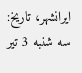ایرانشهر، تاریخ: سه شنبه 3 تیر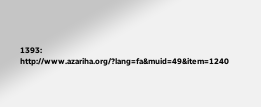1393: http://www.azariha.org/?lang=fa&muid=49&item=1240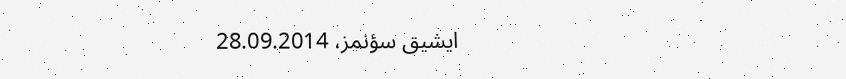ایشیق سؤنمز، 28.09.2014